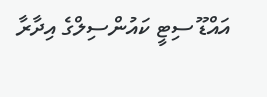އައްޑޫ ސިޓީ ކައުންސިލްގެ އިދާރާ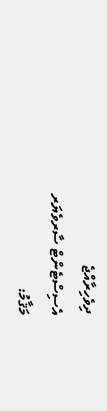ދިވެހިރާއްޖެ
އެސިސްޓެންޓް ސާރވެޔަރ
މަޤާމު: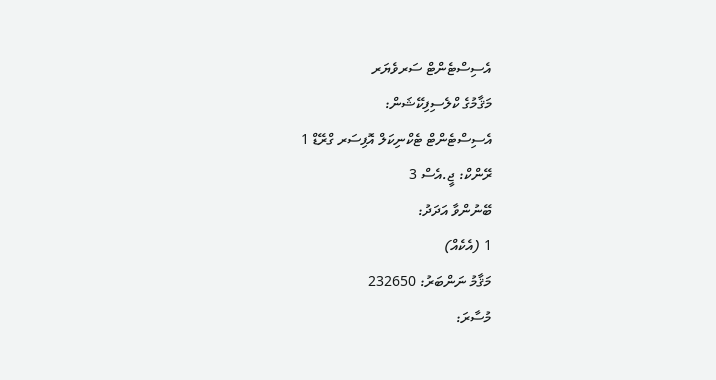އެސިސްޓެންޓް ސަރވެޔަރ
މަޤާމުގެ ކްލެސިފިކޭޝަން:
އެސިސްޓެންޓް ޓެކްނިކަލް އޮފިސަރ ގްރޭޑް 1
ރޭންކް: ޖީ.އެސް 3
ބޭނުންވާ އަދަދު:
1 (އެކެއް)
މަޤާމު ނަންބަރު: 232650
މުސާރަ: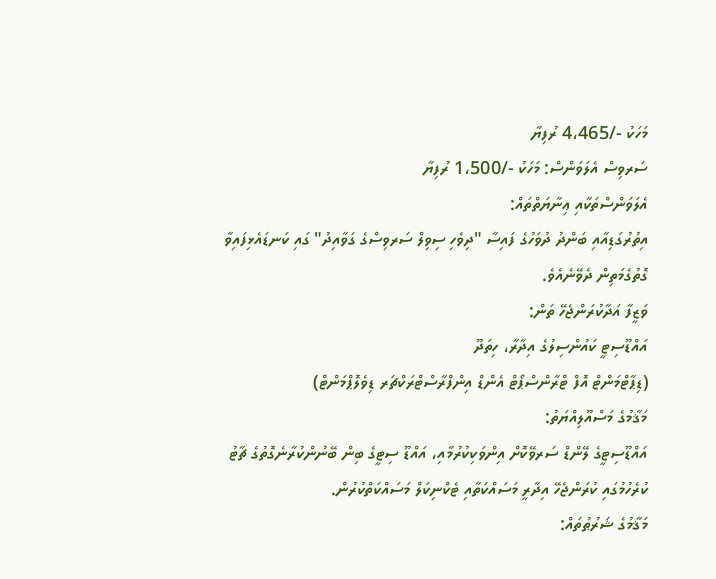މަހަކު -/4،465 ރުފިޔާ
ސަރވިސް އެލަވަންސް: މަހަކު -/1،500 ރުފިޔާ
އެލަވަންސްތަކާއި ޢިނާޔަތްތައް:
އިތުރުގަޑިއާއި ބަންދު ދުވަހުގެ ފައިސާ "ދިވެހި ސިވިލް ސަރވިސްގެ ގަވާއިދު" ގައި ކަނޑައެޅިފައިވާ ގޮތުގެމަތިން ދެވޭނެއެވެ.
ވަޒީފާ އަދާކުރަންޖެހޭ ތަން:
އައްޑޫސިޓީ ކައުންސިލުގެ އިދާރާ، ހިތަދޫ
(ޑިޕާޓްމަންޓް އޮފް ޓްރާންސްޕޯޓް އެންޑް އިންފްރާސްޓްރަކްޗަރ ޑިވެލޮޕްމަންޓް)
މަޤާމުގެ މަސްއޫލިއްޔަތު:
އައްޑޫސިޓީގެ ލޭންޑް ސަރވޭކޮށް އިންވަކިކުރުމާއި، އައްޑޫ ސިޓީގެ ބިން ބޭނުންކުރާނެގޮތުގެ ޗާޓު ކުރެހުމުގައި ކުރަންޖެހޭ އިދާރީ މަސައްކަތާއި ޓެކްނިކަލް މަސައްކަތްކުރުން.
މަޤާމުގެ ޝަރުޠުތައް: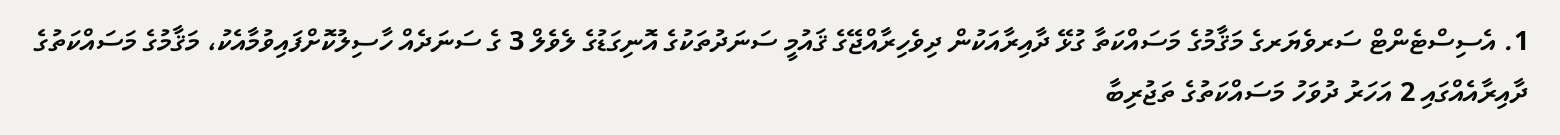1. އެސިސްޓެންޓް ސަރވެޔަރގެ މަޤާމުގެ މަސައްކަތާ ގުޅޭ ދާއިރާއަކުން ދިވެހިރާއްޖޭގެ ޤައުމީ ސަނަދުތަކުގެ އޮނިގަޑުގެ ލެވެލް 3 ގެ ސަނަދެއް ހާސިލުކޮށްފައިވުމާއެކު، މަޤާމުގެ މަސައްކަތުގެ ދާއިރާއެއްގައި 2 އަހަރު ދުވަހު މަސައްކަތުގެ ތަޖުރިބާ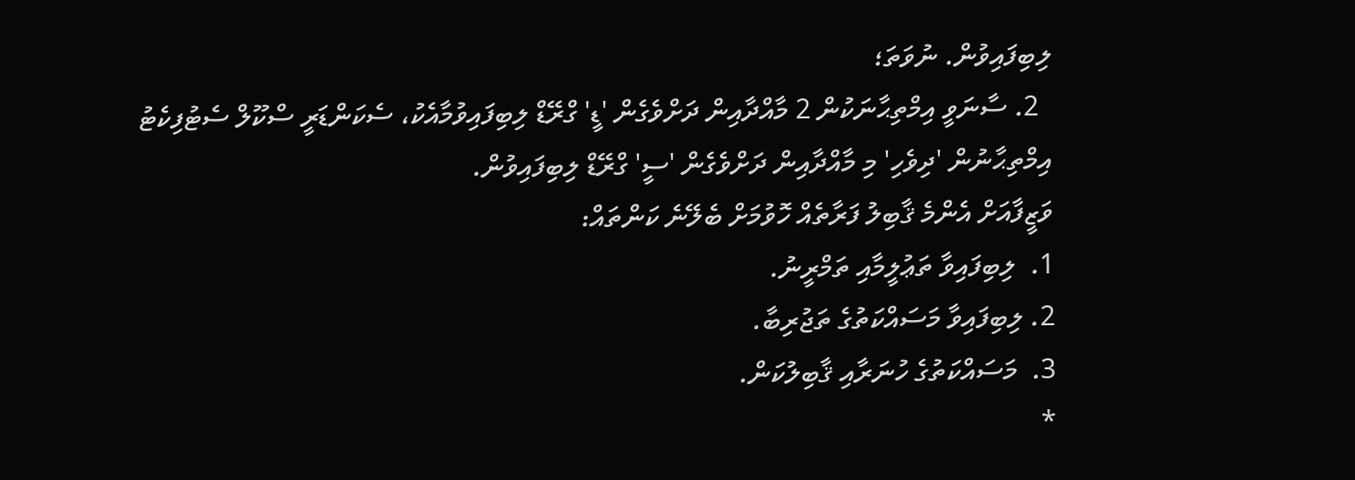ލިބިފައިވުން. ނުވަތަ؛
  2. ސާނަވީ އިމްތިޙާނަކުން 2 މާއްދާއިން ދަށްވެގެން 'ޑީ' ގްރޭޑް ލިބިފައިވުމާއެކު، ސެކަންޑަރީ ސްކޫލް ސެޓުފިކެޓު އިމްތިޙާނުން 'ދިވެހި' މި މާއްދާއިން ދަށްވެގެން 'ސީ' ގްރޭޑް ލިބިފައިވުން.
ވަޒީފާއަށް އެންމެ ޤާބިލު ފަރާތެއް ހޮވުމަށް ބެލޭނެ ކަންތައް:
1.  ލިބިފައިވާ ތަޢުލީމާއި ތަމްރީނު.
2. ލިބިފައިވާ މަސައްކަތުގެ ތަޖުރިބާ.
3.  މަސައްކަތުގެ ހުނަރާއި ޤާބިލުކަން.
*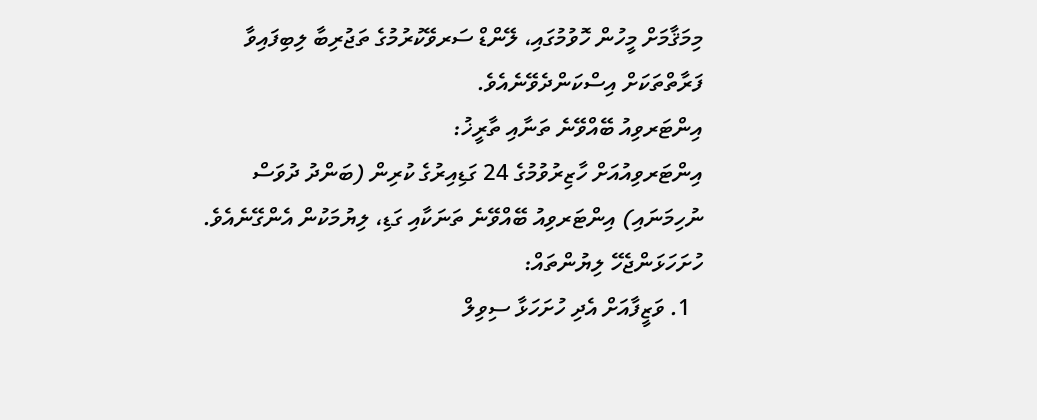މިމަޤާމަށް މީހުން ހޮވުމުގައި، ލޭންޑް ސަރވޭކުރުމުގެ ތަޖުރިބާ ލިބިފައިވާ ފަރާތްތަކަށް އިސްކަންދެވޭނެއެވެ.
އިންޓަރވިއު ބޭއްވޭނެ ތަނާއި ތާރީޚު:
އިންޓަރވިއުއަށް ހާޒިރުވުމުގެ 24 ގަޑިއިރުގެ ކުރިން (ބަންދު ދުވަސް ނުހިމަނައި) އިންޓަރވިއު ބޭއްވޭނެ ތަނަކާއި ގަޑި، ލިޔުމަކުން އެންގޭނެއެވެ.
ހުށަހަޅަންޖެހޭ ލިޔުންތައް:
  1. ވަޒީފާއަށް އެދި ހުށަހަޅާ ސިވިލް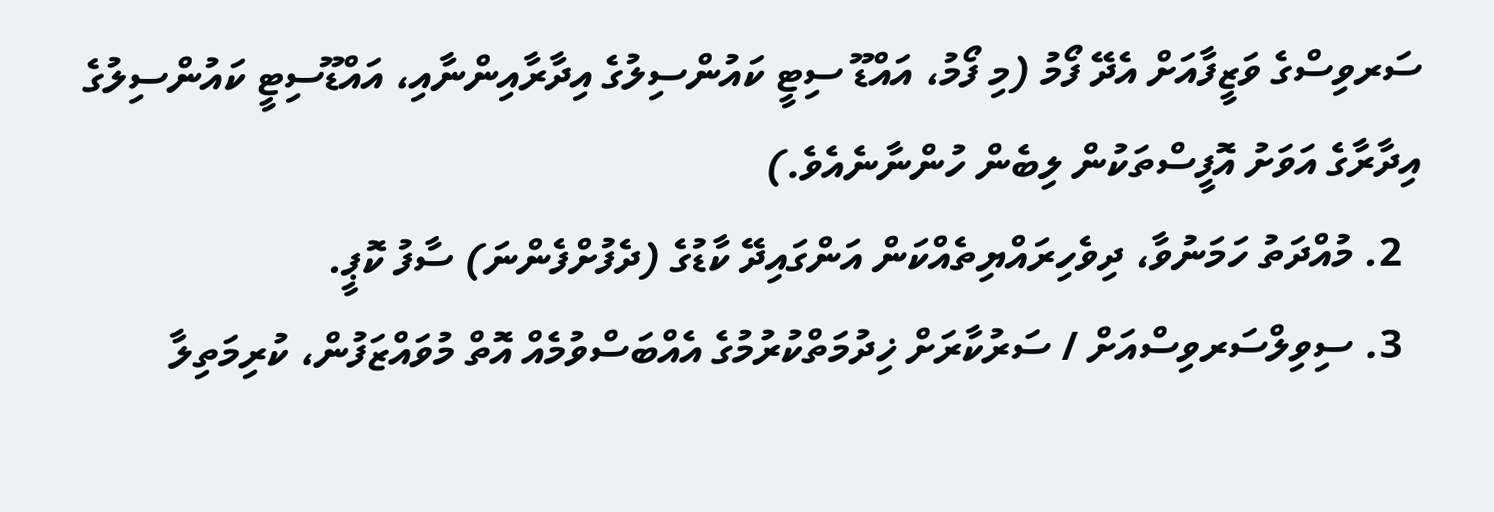ސަރވިސްގެ ވަޒީފާއަށް އެދޭ ފޯމު (މި ފޯމު، އައްޑޫ ސިޓީ ކައުންސިލުގެ އިދާރާއިންނާއި، އައްޑޫސިޓީ ކައުންސިލުގެ އިދާރާގެ އަވަށު އޮފީސްތަކުން ލިބެން ހުންނާނެއެވެ.)
  2. މުއްދަތު ހަމަނުވާ، ދިވެހިރައްޔިތެއްކަން އަންގައިދޭ ކާޑުގެ (ދެފުށްފެންނަ) ސާފު ކޮޕީ.
  3. ސިވިލްސަރވިސްއަށް / ސަރުކާރަށް ޚިދުމަތްކުރުމުގެ އެއްބަސްވުމެއް އޮތް މުވައްޒަފުން، ކުރިމަތިލާ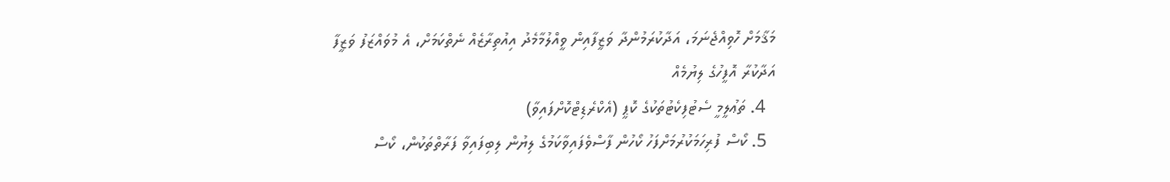މަޤާމަށް ހޮވިއްޖެނަމަ، އަދާކުރަމުންދާ ވަޒީފާއިން ވީއްލުމާމެދު އިއުތިރާޒެއް ނެތްކަމަށް، އެ މުވައްޒަފު ވަޒީފާ އަދާކުރާ އޮފީހުގެ ލިޔުމެއް
  4. ތަޢުލީމީ ސެޓުފިކެޓުތަކުގެ ކޮޕީ (އެކްރެޑިޓްކޮށްފައިވާ)
  5. ކޯސް ފުރިހަމަކުރުމަށްފަހު ކޯހުން ފާސްވެފައިވާކަމުގެ ލިޔުން ލިބިފައިވާ ފަރާތްތަކުން، ކޯސް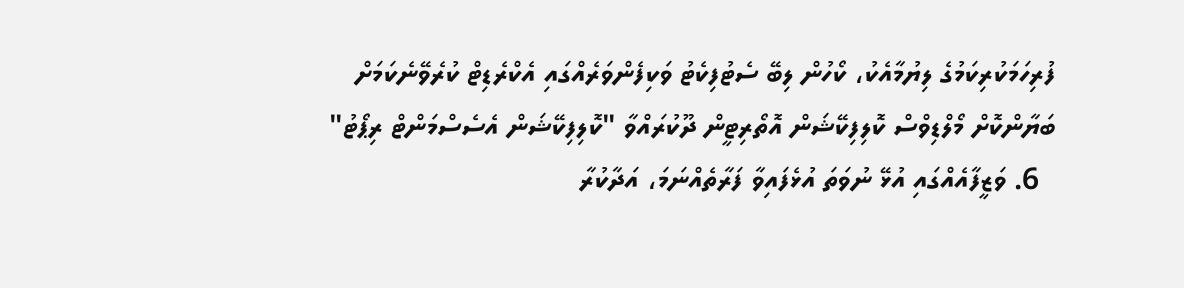ފުރިހަމަކުރިކަމުގެ ލިޔުމާއެކު، ކޯހުން ލިބޭ ސެޓުފިކެޓު ވަކިފެންވަރެއްގައި އެކްރެޑިޓް ކުރެވޭނެކަމަށް ބަޔާންކޮށް މޯލްޑިވްސް ކޮލިފިކޭޝަން އޮތޯރިޓީން ދޫކުރައްވާ "ކޮލިފިކޭޝަން އެސެސްމަންޓް ރިޕޯޓު"
  6. ވަޒީފާއެއްގައި އުޅޭ ނުވަތަ އުޅެފައިވާ ފަރާތެއްނަމަ، އަދާކުރާ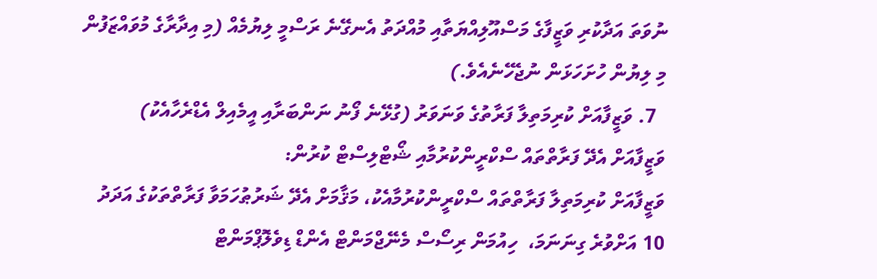ނުވަތަ އަދާކުރި ވަޒީފާގެ މަސްއޫލިއްޔަތާއި މުއްދަތު އެނގޭނެ ރަސްމީ ލިޔުމެއް (މި އިދާރާގެ މުވައްޒަފުން މި ލިޔުން ހުށަހަޅަން ނުޖެހޭނެއެވެ.)
  7. ވަޒީފާއަށް ކުރިމަތިލާ ފަރާތުގެ ވަނަވަރު (ގުޅޭނެ ފޯނު ނަންބަރާއި އީމެއިލް އެޑްރެހާއެކު)
ވަޒީފާއަށް އެދޭ ފަރާތްތައް ސްކްރީންކުރުމާއި ޝޯޓްލިސްޓް ކުރުން:
ވަޒީފާއަށް ކުރިމަތިލާ ފަރާތްތައް ސްކްރީންކުރުމާއެކު، މަޤާމަށް އެދޭ ޝަރުޠުހަމަވާ ފަރާތްތަކުގެ އަދަދު 10 އަށްވުރެ ގިނަނަމަ،  ހިއުމަން ރިސޯސް މެނޭޖްމަންޓް އެންޑް ޑިވެލޮޕްމަންޓް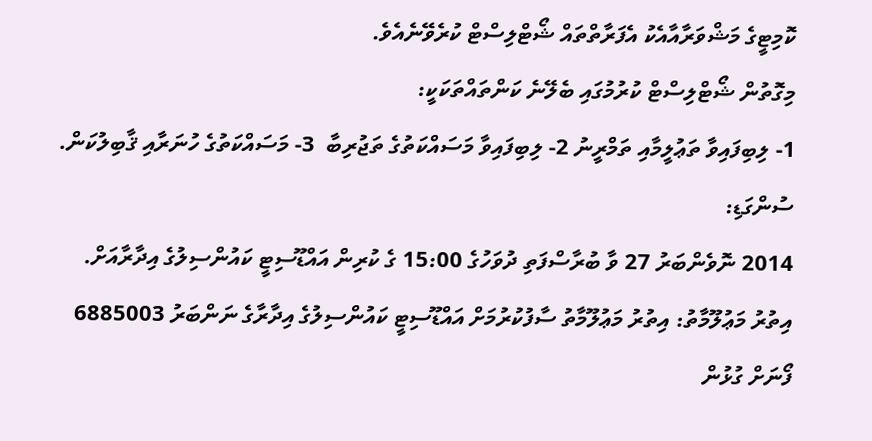ކޮމިޓީގެ މަޝްވަރާއާއެކު އެފަރާތްތައް ޝޯޓްލިސްޓް ކުރެވޭނެއެވެ.
މިގޮތުން ޝޯޓްލިސްޓް ކުރުމުގައި ބެލޭނެ ކަންތައްތަކަކީ:
1- ލިބިފައިވާ ތަޢުލީމާއި ތަމްރީނު 2- ލިބިފައިވާ މަސައްކަތުގެ ތަޖުރިބާ  3- މަސައްކަތުގެ ހުނަރާއި ޤާބިލުކަން.
ސުންގަޑި:
2014 ނޮވެންބަރު 27 ވާ ބުރާސްފަތި ދުވަހުގެ 15:00 ގެ ކުރިން އައްޑޫސިޓީ ކައުންސިލުގެ އިދާރާއަށް.
އިތުރު މަޢުލޫމާތު: އިތުރު މަޢުލޫމާތު ސާފުކުރުމަށް އައްޑޫސިޓީ ކައުންސިލުގެ އިދާރާގެ ނަންބަރު 6885003 ފޯނަށް ގުޅުން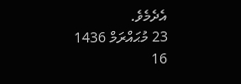އެދެމެވެ.
23 މުޙައްރަމް 1436
16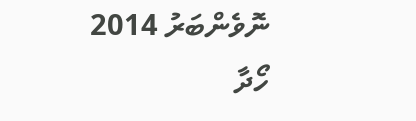ނޮވެންބަރު 2014
ހޯދާ